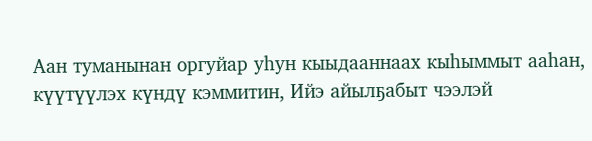Аан туманынан оргуйар уһун кыыдааннаах кыһыммыт ааһан, күүтүүлэх күндү кэммитин, Ийэ айылҕабыт чээлэй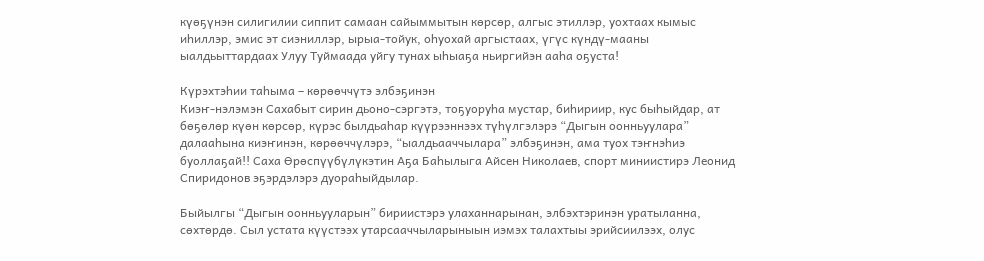күөҕүнэн силигилии сиппит самаан сайыммытын көрсөр, алгыс этиллэр, уохтаах кымыс иһиллэр, эмис эт сиэниллэр, ырыа-тойук, оһуохай аргыстаах, үгүс күндү-мааны ыалдьыттардаах Улуу Туймаада уйгу тунах ыһыаҕа ньиргийэн ааһа оҕуста!

Күрэхтэһии таһыма – көрөөччүтэ элбэҕинэн
Киэҥ-нэлэмэн Сахабыт сирин дьоно-сэргэтэ, тоҕуоруһа мустар, биһириир, кус быһыйдар, ат бөҕөлөр күөн көрсөр, күрэс былдьаһар күүрээннээх түһүлгэлэрэ “Дыгын оонньуулара” далааһына киэҥинэн, көрөөччүлэрэ, “ыалдьааччылара” элбэҕинэн, ама туох тэҥнэһиэ буоллаҕай!! Саха Өрөспүүбүлүкэтин Аҕа Баһылыга Айсен Николаев, спорт миниистирэ Леонид Спиридонов эҕэрдэлэрэ дуораһыйдылар.

Быйылгы “Дыгын оонньууларын” бириистэрэ улаханнарынан, элбэхтэринэн уратыланна, сөхтөрдө. Сыл устата күүстээх утарсааччыларыныын иэмэх талахтыы эрийсиилээх, олус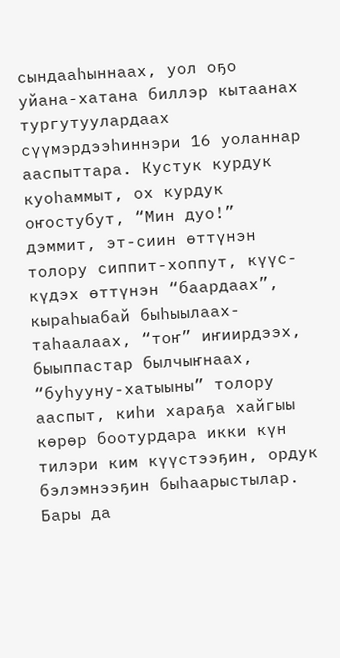сындааһыннаах, уол оҕо уйана-хатана биллэр кытаанах тургутуулардаах сүүмэрдээһиннэри 16 уоланнар ааспыттара. Кустук курдук куоһаммыт, ох курдук оҥостубут, “Мин дуо!” дэммит, эт-сиин өттүнэн толору сиппит-хоппут, күүс-күдэх өттүнэн “баардаах”, кыраһыабай быһыылаах-таһаалаах, “тоҥ” иҥиирдээх, быыппастар былчыҥнаах, “буһууну-хатыыны” толору ааспыт, киһи хараҕа хайгыы көрөр боотурдара икки күн тилэри ким күүстээҕин, ордук бэлэмнээҕин быһаарыстылар. Бары да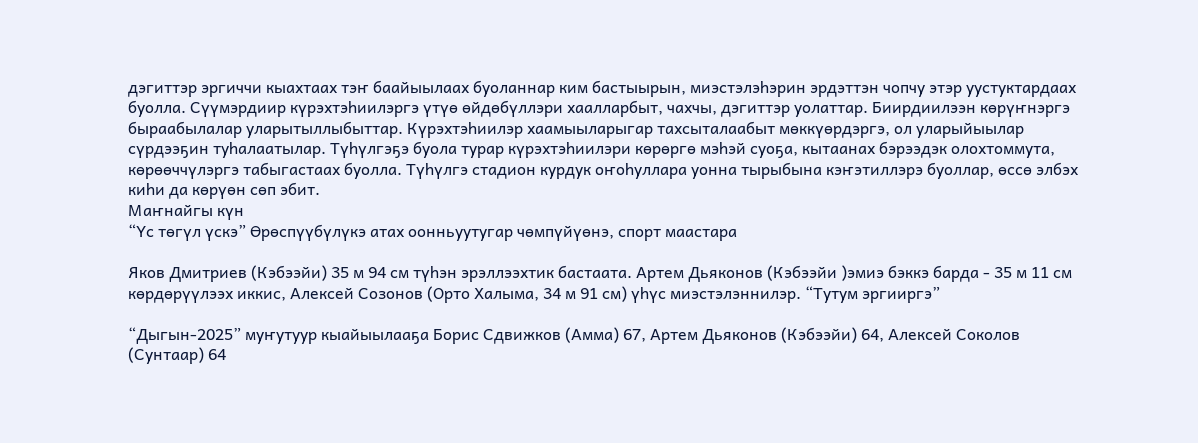дэгиттэр эргиччи кыахтаах тэҥ баайыылаах буоланнар ким бастыырын, миэстэлэһэрин эрдэттэн чопчу этэр уустуктардаах буолла. Сүүмэрдиир күрэхтэһиилэргэ үтүө өйдөбүллэри хаалларбыт, чахчы, дэгиттэр уолаттар. Биирдиилээн көрүҥнэргэ быраабылалар уларытыллыбыттар. Күрэхтэһиилэр хаамыыларыгар тахсыталаабыт мөккүөрдэргэ, ол уларыйыылар сүрдээҕин туһалаатылар. Түһүлгэҕэ буола турар күрэхтэһиилэри көрөргө мэһэй суоҕа, кытаанах бэрээдэк олохтоммута, көрөөччүлэргэ табыгастаах буолла. Түһүлгэ стадион курдук оҥоһуллара уонна тырыбына кэҥэтиллэрэ буоллар, өссө элбэх киһи да көрүөн сөп эбит.
Маҥнайгы күн
“Үс төгүл үскэ” Өрөспүүбүлүкэ атах оонньуутугар чөмпүйүөнэ, спорт маастара

Яков Дмитриев (Кэбээйи) 35 м 94 см түһэн эрэллээхтик бастаата. Артем Дьяконов (Кэбээйи )эмиэ бэккэ барда - 35 м 11 см көрдөрүүлээх иккис, Алексей Созонов (Орто Халыма, 34 м 91 см) үһүс миэстэлэннилэр. “Тутум эргииргэ”

“Дыгын-2025” муҥутуур кыайыылааҕа Борис Сдвижков (Амма) 67, Артем Дьяконов (Кэбээйи) 64, Алексей Соколов (Сунтаар) 64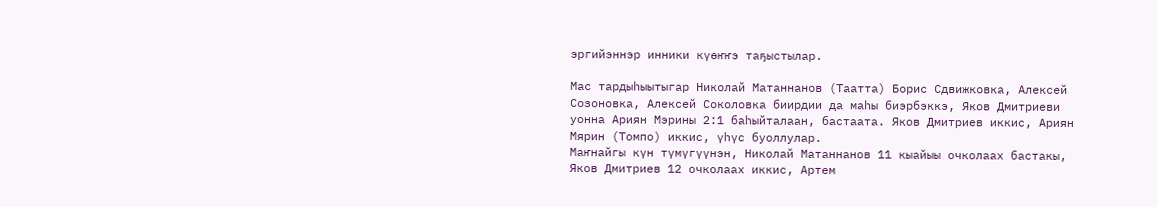эргийэннэр инники күөҥҥэ таҕыстылар.

Мас тардыһыытыгар Николай Матаннанов (Таатта) Борис Сдвижковка, Алексей Созоновка, Алексей Соколовка биирдии да маһы биэрбэккэ, Яков Дмитриеви уонна Ариян Мэрины 2:1 баһыйталаан, бастаата. Яков Дмитриев иккис, Ариян Мярин (Томпо) иккис, үһүс буоллулар.
Маҥнайгы күн түмүгүүнэн, Николай Матаннанов 11 кыайыы очколаах бастакы, Яков Дмитриев 12 очколаах иккис, Артем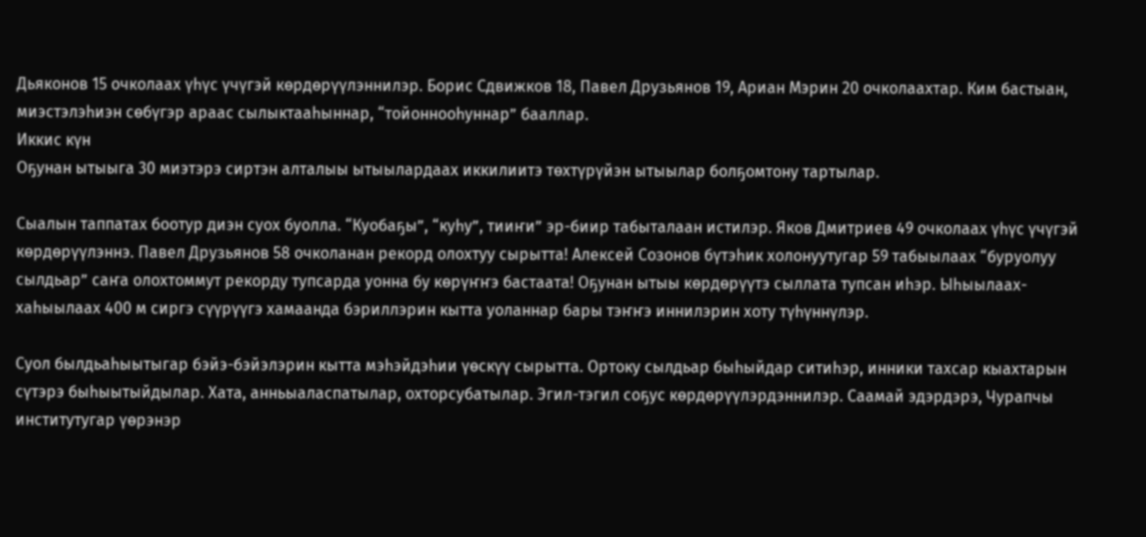Дьяконов 15 очколаах үһүс үчүгэй көрдөрүүлэннилэр. Борис Сдвижков 18, Павел Друзьянов 19, Ариан Мэрин 20 очколаахтар. Ким бастыан, миэстэлэһиэн сөбүгэр араас сылыктааһыннар, “тойоннооһуннар” бааллар.
Иккис күн
Оҕунан ытыыга 30 миэтэрэ сиртэн алталыы ытыылардаах иккилиитэ төхтүрүйэн ытыылар болҕомтону тартылар.

Сыалын таппатах боотур диэн суох буолла. “Куобаҕы”, “куһу”, тииҥи” эр-биир табыталаан истилэр. Яков Дмитриев 49 очколаах үһүс үчүгэй көрдөрүүлэннэ. Павел Друзьянов 58 очколанан рекорд олохтуу сырытта! Алексей Созонов бүтэһик холонуутугар 59 табыылаах “буруолуу сылдьар” саҥа олохтоммут рекорду тупсарда уонна бу көрүҥҥэ бастаата! Оҕунан ытыы көрдөрүүтэ сыллата тупсан иһэр. Ыһыылаах-хаһыылаах 400 м сиргэ сүүрүүгэ хамаанда бэриллэрин кытта уоланнар бары тэҥҥэ иннилэрин хоту түһүннүлэр.

Суол былдьаһыытыгар бэйэ-бэйэлэрин кытта мэһэйдэһии үөскүү сырытта. Ортоку сылдьар быһыйдар ситиһэр, инники тахсар кыахтарын сүтэрэ быһыытыйдылар. Хата, анньыаласпатылар, охторсубатылар. Эгил-тэгил соҕус көрдөрүүлэрдэннилэр. Саамай эдэрдэрэ, Чурапчы институтугар үөрэнэр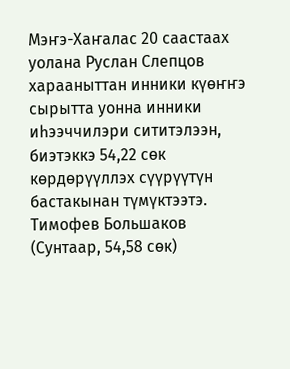Мэҥэ-Хаҥалас 20 саастаах уолана Руслан Слепцов харааныттан инники күөҥҥэ сырытта уонна инники иһээччилэри сититэлээн, биэтэккэ 54,22 сөк көрдөрүүллэх сүүрүүтүн бастакынан түмүктээтэ. Тимофев Большаков (Сунтаар, 54,58 сөк)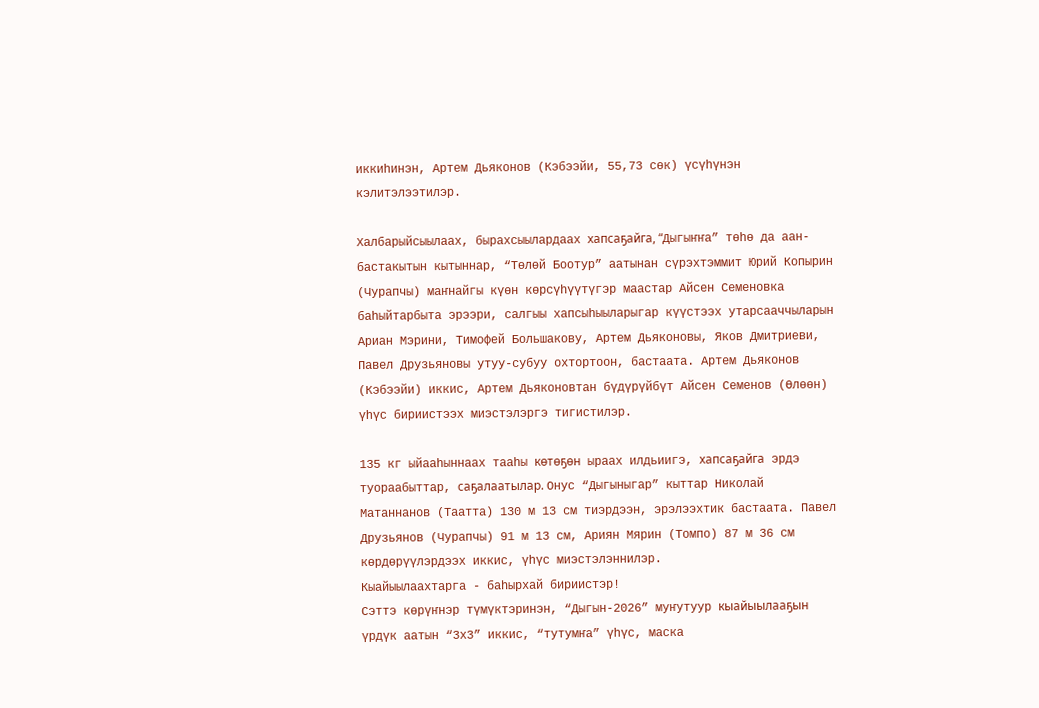иккиһинэн, Артем Дьяконов (Кэбээйи, 55,73 сөк) үсүһүнэн кэлитэлээтилэр.

Халбарыйсыылаах, бырахсыылардаах хапсаҕайга, “Дыгыҥҥа” төһө да аан-бастакытын кытыннар, “Төлөй Боотур” аатынан сүрэхтэммит Юрий Копырин (Чурапчы) маҥнайгы күөн көрсүһүүтүгэр маастар Айсен Семеновка баһыйтарбыта эрээри, салгыы хапсыһыыларыгар күүстээх утарсааччыларын Ариан Мэрини, Тимофей Большакову, Артем Дьяконовы, Яков Дмитриеви, Павел Друзьяновы утуу-субуу охтортоон, бастаата. Артем Дьяконов (Кэбээйи) иккис, Артем Дьяконовтан бүдүрүйбүт Айсен Семенов (Өлөөн) үһүс бириистээх миэстэлэргэ тигистилэр.

135 кг ыйааһыннаах тааһы көтөҕөн ыраах илдьиигэ, хапсаҕайга эрдэ туораабыттар, саҕалаатылар. Онус “Дыгыныгар” кыттар Николай Матаннанов (Таатта) 130 м 13 см тиэрдээн, эрэлээхтик бастаата. Павел Друзьянов (Чурапчы) 91 м 13 см, Ариян Мярин (Томпо) 87 м 36 см көрдөрүүлэрдээх иккис, үһүс миэстэлэннилэр.
Кыайыылаахтарга - баһырхай бириистэр!
Сэттэ көрүҥнэр түмүктэринэн, “Дыгын-2026” муҥутуур кыайыылааҕын үрдүк аатын “3х3” иккис, “тутумҥа” үһүс, маска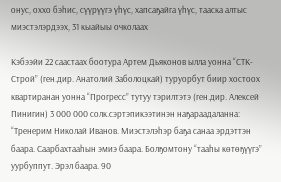онус, оххо бэһис, сүүрүүгэ үһүс, хапсаҕайга үһүс, тааска алтыс миэстэлэрдээх, 31 кыайыы очколаах

Кэбээйи 22 саастаах боотура Артем Дьяконов ылла уонна “СТК-Строй” (ген.дир. Анатолий Заболоцкай) туруорбут биир хостоох квартиранан уонна “Прогресс” тутуу тэрилтэтэ (ген.дир. Алексей Пинигин) 3 000 000 солк.сэртэпикээтинэн наҕараадаланна: “Тренерим Николай Иванов. Миэстэлэһэр баҕа санаа эрдэттэн баара. Саарбахтааһын эмиэ баара. Болҕомтону “тааһы көтөҕүүгэ” уурбуппут. Эрэл баара. 90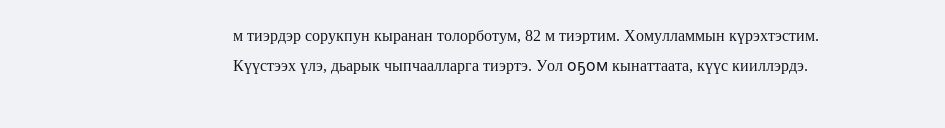м тиэрдэр сорукпун кыранан толорботум, 82 м тиэртим. Хомулламмын күрэхтэстим. Күүстээх үлэ, дьарык чыпчаалларга тиэртэ. Уол оҕом кынаттаата, күүс кииллэрдэ.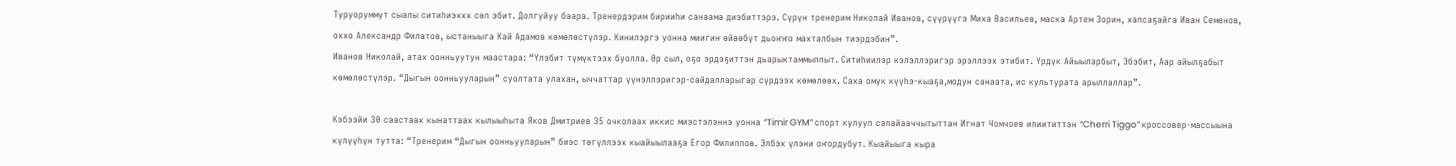Туруоруммут сыалы ситиһиэххх сөп эбит. Долгуйуу баара. Тренердэрим бирииһи санаама диэбиттэрэ. Сүрүн тренерим Николай Иванов, сүүрүүгэ Миха Васильев, маска Артем Зорин, хапсаҕайга Иван Семенов, оххо Александр Филатов, ыстаныыга Кай Адамов көмөлөстүлэр. Кинилэргэ уонна миигин өйөөбүт дьоҥҥо махталбын тиэрдэбин”.
Иванов Николай, атах оонньуутун маастара: “Үлэбит түмүктээх буолла. Өр сыл, оҕо эрдэҕиттэн дьарыктаммыппыт. Ситиһиилэр кэлэллэригэр эрэллээх этибит. Үрдүк Айыыларбыт, Эбэбит, Аар айылҕабыт көмөлөстүлэр. “Дыгын оонньууларын” суолтата улахан, ыччаттар үүнэллэригэр-сайдалларыгар сүрдээх көмөлөөх. Саха омук күүһэ-кыаҕа,модун санаата, ис культурата арыллаллар”.

Кэбээйи 30 саастаах кынаттаах кылыыһыта Яков Дмитриев 35 очколаах иккис миэстэлэннэ уонна “Timir GYM” спорт кулууп салайааччытыттан Игнат Чомчоев илиититтэн “Cherri Tiggo” кроссовер-массыына күлүүһүн тутта: “Тренерим “Дыгын оонньууларын” биэс төгүллээх кыайыылааҕа Егор Филиппов. Элбэх үлэни оҥордубут. Кыайыыга кыра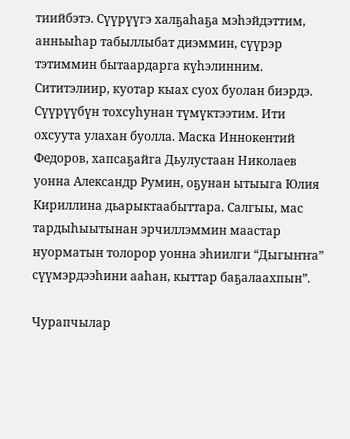тиийбэтэ. Сүүрүүгэ халҕаһаҕа мэһэйдэттим, анньыһар табыллыбат диэммин, сүүрэр тэтиммин бытаардарга күһэлинним. Сититэлиир, куотар кыах суох буолан биэрдэ. Сүүрүүбүн тохсуһунан түмүктээтим. Ити охсуута улахан буолла. Маска Иннокентий Федоров, хапсаҕайга Дьулустаан Николаев уонна Александр Румин, оҕунан ытыыга Юлия Кириллина дьарыктаабыттара. Салгыы, мас тардыһыытынан эрчиллэммин маастар нуорматын толорор уонна эһиилги “Дыгыҥҥа” сүүмэрдээһини ааһан, кыттар баҕалаахпын”.

Чурапчылар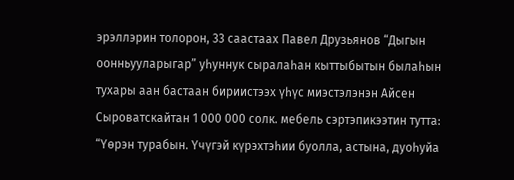эрэллэрин толорон, 33 саастаах Павел Друзьянов “Дыгын оонньууларыгар” уһуннук сыралаһан кыттыбытын былаһын тухары аан бастаан бириистээх үһүс миэстэлэнэн Айсен Сыроватскайтан 1 000 000 солк. мебель сэртэпикээтин тутта: “Үөрэн турабын. Үчүгэй күрэхтэһии буолла, астына, дуоһуйа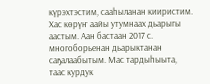күрэхтэстим, сааһыланан кииристим. Хас көрүҥ аайы утумнаах дьарыгы аастым. Аан бастаан 2017 с. многоборьенан дьарыктанан саҕалаабытым. Мас тардыһыыта, таас курдук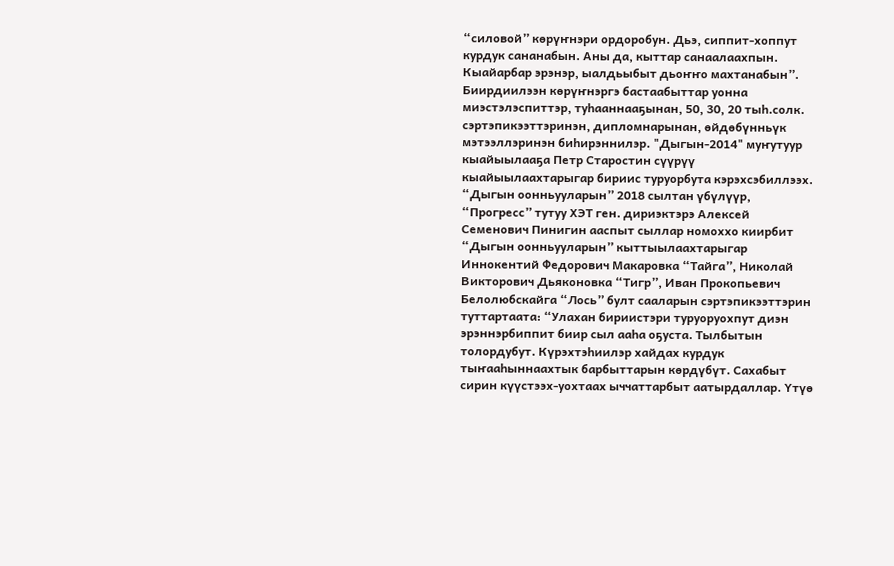“силовой” көрүҥнэри ордоробун. Дьэ, сиппит-хоппут курдук сананабын. Аны да, кыттар санаалаахпын. Кыайарбар эрэнэр, ыалдьыбыт дьоҥҥо махтанабын”.
Биирдиилээн көрүҥнэргэ бастаабыттар уонна миэстэлэспиттэр, туһааннааҕынан, 50, 30, 20 тыһ.солк. сэртэпикээттэринэн, дипломнарынан, өйдөбүнньүк мэтээллэринэн биһирэннилэр. "Дыгын-2014" муҥутуур кыайыылааҕа Петр Старостин сүүрүү кыайыылаахтарыгар бириис туруорбута кэрэхсэбиллээх.
“Дыгын оонньууларын” 2018 сылтан үбүлүүр, “Прогресс” тутуу ХЭТ ген. дириэктэрэ Алексей Семенович Пинигин ааспыт сыллар номоххо киирбит “Дыгын оонньууларын” кыттыылаахтарыгар Иннокентий Федорович Макаровка “Тайга”, Николай Викторович Дьяконовка “Тигр”, Иван Прокопьевич Белолюбскайга “Лось” булт сааларын сэртэпикээттэрин туттартаата: “Улахан бириистэри туруоруохпут диэн эрэннэрбиппит биир сыл ааһа оҕуста. Тылбытын толордубут. Күрэхтэһиилэр хайдах курдук тыҥааһыннаахтык барбыттарын көрдүбүт. Сахабыт сирин күүстээх-уохтаах ыччаттарбыт аатырдаллар. Үтүө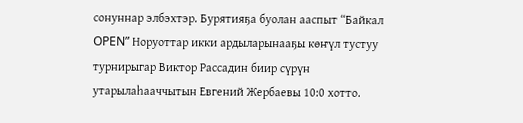сонуннар элбэхтэр. Бурятияҕа буолан ааспыт “Байкал OPEN” Норуоттар икки ардыларынааҕы көҥүл тустуу турнирыгар Виктор Рассадин биир сүрүн утарылаһааччытын Евгений Жербаевы 10:0 хотто.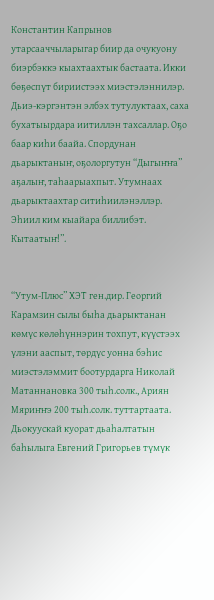Константин Капрынов утарсааччыларыгар биир да очукуону биэрбэккэ кыахтаахтык бастаата. Икки бөҕөспүт бириистээх миэстэлэннилэр. Дьиэ-кэргэнтэн элбэх тутулуктаах, саха бухатыырдара иитиллэн тахсаллар. Оҕо баар киһи баайа. Спордунан дьарыктаныҥ, оҕолоргутун “Дыгыҥҥа” аҕалыҥ, таһаарыахпыт. Утумнаах дьарыктаахтар ситиһиилэнэллэр. Эһиил ким кыайара биллибэт. Кытаатыҥ!”.


“Утум-Плюс” ХЭТ ген.дир. Георгий Карамзин сылы быһа дьарыктанан көмүс көлөһүннэрин тохпут, күүстээх үлэни ааспыт, төрдүс уонна бэһис миэстэлэммит боотурдарга Николай Матаннановка 300 тыһ.солк., Ариян Мяриҥҥэ 200 тыһ.солк. туттартаата.
Дьокуускай куорат дьаһалтатын баһылыга Евгений Григорьев түмүк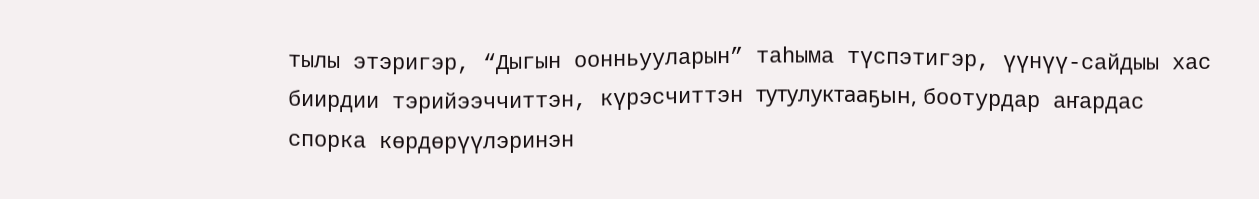тылы этэригэр, “Дыгын оонньууларын” таһыма түспэтигэр, үүнүү-сайдыы хас биирдии тэрийээччиттэн, күрэсчиттэн тутулуктааҕын, боотурдар аҥардас спорка көрдөрүүлэринэн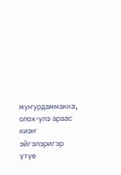муҥурдаммакка, олох-үлэ араас киэҥ эйгэлэригэр үтүө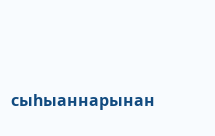сыһыаннарынан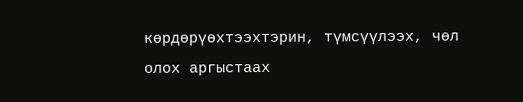көрдөрүөхтээхтэрин, түмсүүлээх, чөл олох аргыстаах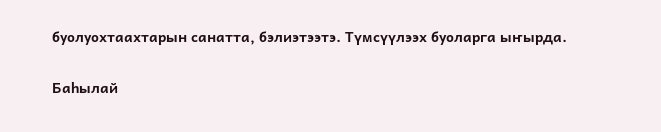буолуохтаахтарын санатта, бэлиэтээтэ. Түмсүүлээх буоларга ыҥырда.

Баһылай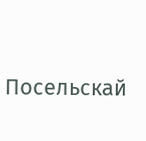Посельскай